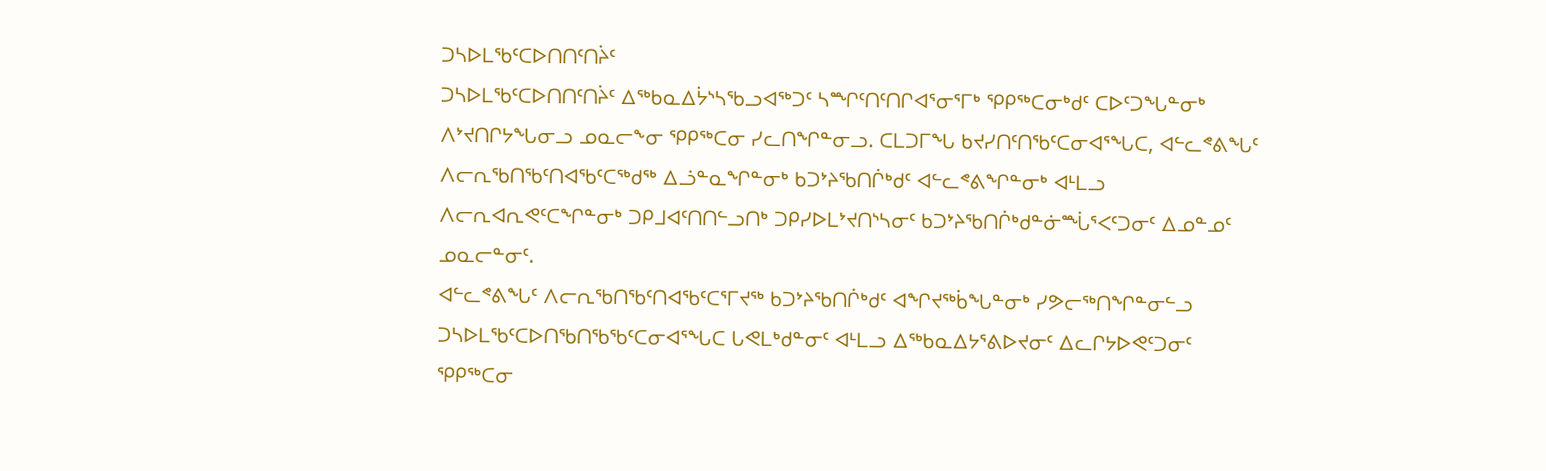ᑐᓴᐅᒪᖃᑦᑕᐅᑎᑎᑦᑎᔩᑦ
ᑐᓴᐅᒪᖃᑦᑕᐅᑎᑎᑦᑎᔩᑦ ᐃᖅᑲᓇᐃᔮᔅᓴᖃᓗᐊᖅᑐᑦ ᓴᙱᑦᑎᑦᑎᒋᐊᕐᓂᕐᒥᒃ ᕿᑭᖅᑕᓂᒃᑯᑦ ᑕᐅᑦᑐᖓᓐᓂᒃ ᐱᔾᔪᑎᒋᔭᖓᓂᓗ ᓄᓇᓕᖕᓂ ᕿᑭᖅᑕᓂ ᓯᓚᑎᖏᓐᓂᓗ. ᑕᒪᑐᒥᖓ ᑲᔪᓯᑎᑦᑎᖃᑦᑕᓂᐊᕐᖓᑕ, ᐊᓪᓚᕝᕕᖓᑦ ᐱᓕᕆᖃᑎᖃᑦᑎᐊᖃᑦᑕᖅᑯᖅ ᐃᓘᓐᓇᖏᓐᓂᒃ ᑲᑐᔾᔨᖃᑎᒌᒃᑯᑦ ᐊᓪᓚᕝᕕᖏᓐᓂᒃ ᐊᒻᒪᓗ ᐱᓕᕆᐊᕆᕙᑦᑕᖏᓐᓂᒃ ᑐᑭᒧᐊᑦᑎᑎᓪᓗᑎᒃ ᑐᑭᓯᐅᒪᔾᔪᑎᔅᓴᓂᑦ ᑲᑐᔾᔨᖃᑎᒌᒃᑯᓐᓃᙶᕐᐸᑦᑐᓂᑦ ᐃᓄᓐᓄᑦ ᓄᓇᓕᓐᓂᑦ.
ᐊᓪᓚᕝᕕᖓᑦ ᐱᓕᕆᖃᑎᖃᑦᑎᐊᖃᑦᑕᕐᒥᔪᖅ ᑲᑐᔾᔨᖃᑎᒌᒃᑯᑦ ᐊᖏᔪᖅᑳᖓᓐᓂᒃ ᓯᕗᓕᖅᑎᖏᓐᓂᓪᓗ ᑐᓴᐅᒪᖃᑦᑕᐅᑎᖃᑎᖃᖃᑦᑕᓂᐊᕐᖓᑕ ᒐᕙᒪᒃᑯᓐᓂᑦ ᐊᒻᒪᓗ ᐃᖅᑲᓇᐃᔭᕐᕕᐅᔪᓂᑦ ᐃᓚᒋᔭᐅᕙᑦᑐᓂᑦ ᕿᑭᖅᑕᓂ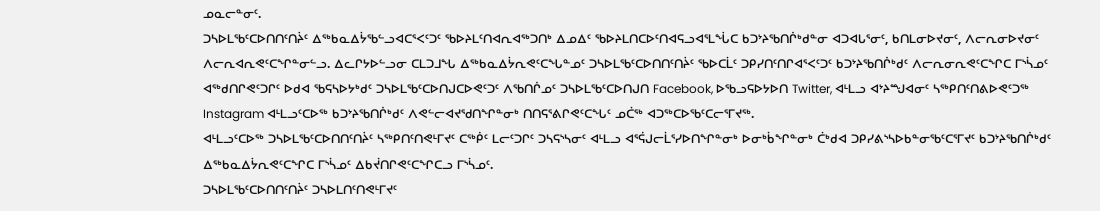ᓄᓇᓕᓐᓂᑦ.
ᑐᓴᐅᒪᖃᑦᑕᐅᑎᑎᑦᑎᔩᑦ ᐃᖅᑲᓇᐃᔮᖃᓪᓗᐊᑕᕐᐸᑦᑐᑦ ᖃᐅᔨᒪᑦᑎᐊᕆᐊᖅᑐᑎᒃ ᐃᓄᐃᑦ ᖃᐅᔨᒪᑎᑕᐅᑦᑎᐊᕋᓗᐊᕐᒪᖔᑕ ᑲᑐᔾᔨᖃᑎᒌᒃᑯᓐᓂ ᐊᑐᐊᒐᕐᓂᑦ, ᑲᑎᒪᓂᐅᔪᓂᑦ, ᐱᓕᕆᓂᐅᔪᓂᑦ ᐱᓕᕆᐊᕆᕙᑦᑕᖏᓐᓂᓪᓗ. ᐃᓚᒋᔭᐅᓪᓗᓂ ᑕᒪᑐᒧᖓ ᐃᖅᑲᓇᐃᔮᕆᕙᑦᑕᖓᓐᓄᑦ ᑐᓴᐅᒪᖃᑦᑕᐅᑎᑎᑦᑎᔩᑦ ᖃᐅᑕᒫᑦ ᑐᑭᓯᑎᑦᑎᒋᐊᕐᐸᑦᑐᑦ ᑲᑐᔾᔨᖃᑎᒌᒃᑯᑦ ᐱᓕᕆᓂᕆᕙᑦᑕᖏᑕ ᒥᔅᓵᓄᑦ ᐊᖅᑯᑎᒋᕙᑦᑐᒋᑦ ᐅᑯᐊ ᖃᕋᓴᐅᔭᒃᑯᑦ ᑐᓴᐅᒪᖃᑦᑕᐅᑎᒍᑕᐅᕙᑦᑐᑦ ᐱᖃᑎᒌᓄᑦ ᑐᓴᐅᒪᖃᑦᑕᐅᑎᒍᑎ Facebook, ᐅᖃᓗᕋᐅᔭᐅᑎ Twitter, ᐊᒻᒪᓗ ᐊᔾᔨᙳᐊᓂᑦ ᓴᖅᑭᑎᑦᑎᕕᐅᕙᑦᑐᖅ Instagram ᐊᒻᒪᓗᑦᑕᐅᖅ ᑲᑐᔾᔨᖃᑎᒌᒃᑯᑦ ᐱᕙᓪᓕᐊᔪᖁᑎᖏᓐᓂᒃ ᑎᑎᕋᕐᕕᒋᕙᑦᑕᖓᑦ ᓄᑖᖅ ᐊᑐᖅᑕᐅᖃᑦᑕᓕᕐᒥᔪᖅ.
ᐊᒻᒪᓗᑦᑕᐅᖅ ᑐᓴᐅᒪᖃᑦᑕᐅᑎᑎᑦᑎᔩᑦ ᓴᖅᑭᑎᑦᑎᕙᒻᒥᔪᑦ ᑕᖅᑮᑦ ᒪᓕᑦᑐᒋᑦ ᑐᓴᕋᔅᓴᓂᑦ ᐊᒻᒪᓗ ᐊᕐᕌᒍᓕᒫᕐᓯᐅᑎᖏᓐᓂᒃ ᐅᓂᒃᑳᖏᓐᓂᒃ ᑖᒃᑯᐊ ᑐᑭᓯᕕᔅᓴᐅᑲᓐᓂᖃᑦᑕᕐᒥᔪᑦ ᑲᑐᔾᔨᖃᑎᒌᒃᑯᑦ ᐃᖅᑲᓇᐃᔮᕆᕙᑦᑕᖏᑕ ᒥᔅᓵᓄᑦ ᐃᑲᔫᑎᒋᕙᑦᑕᖏᑕᓗ ᒥᔅᓵᓄᑦ.
ᑐᓴᐅᒪᖃᑦᑕᐅᑎᑎᑦᑎᔩᑦ ᑐᓴᐅᒪᑎᑦᑎᕙᒻᒥᔪᑦ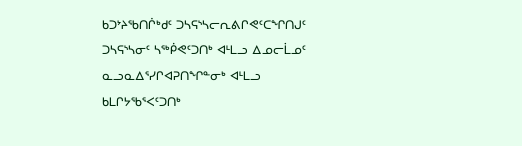ᑲᑐᔾᔨᖃᑎᒌᒃᑯᑦ ᑐᓴᕋᔅᓴᓕᕆᕕᒋᕙᑦᑕᖏᑎᒍᑦ ᑐᓴᕋᔅᓴᓂᑦ ᓴᖅᑮᕙᑦᑐᑎᒃ ᐊᒻᒪᓗ ᐃᓄᓕᒫᓄᑦ ᓇᓗᓇᐃᕐᓯᒋᐊᕈᑎᖏᓐᓂᒃ ᐊᒻᒪᓗ ᑲᒪᒋᔭᖃᕐᐸᑦᑐᑎᒃ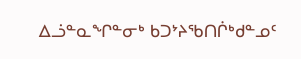ᐃᓘᓐᓇᖏᓐᓂᒃ ᑲᑐᔾᔨᖃᑎᒌᒃᑯᓐᓄᑦ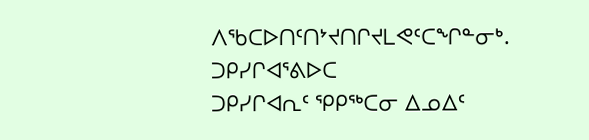ᐱᖃᑕᐅᑎᑦᑎᔾᔪᑎᒋᔪᒪᕙᑦᑕᖏᓐᓂᒃ.
ᑐᑭᓯᒋᐊᕐᕕᐅᑕ
ᑐᑭᓯᒋᐊᕆᑦ ᕿᑭᖅᑕᓂ ᐃᓄᐃᑦ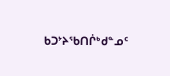ᑲᑐᔾᔨᖃᑎᒌᒃᑯᓐᓄᑦ